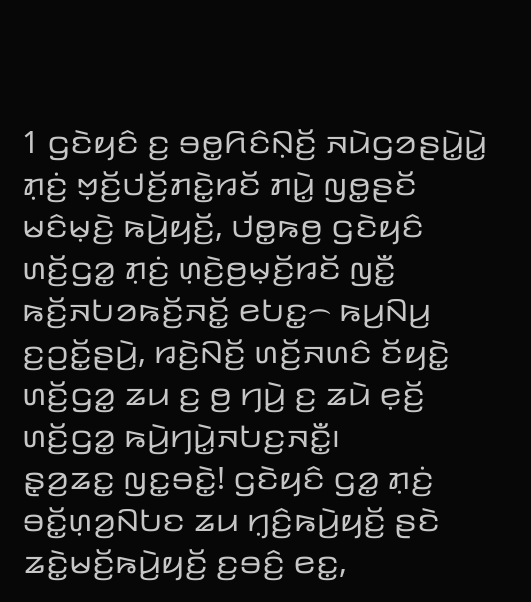1 ꤞꤢꤧꤟꤢꤨ ꤢ꤬ ꤋꤥ꤭ꤖꤢꤨꤡ꤫ꤢꤩ꤬ ꤏꤣꤧꤞꤤꤔꤣꤧ꤭ꤣꤧ꤭ ꤊ꤫ꤢꤦ꤬ ꤠ꤫ꤢꤩ꤬ꤓꤢꤩ꤬ꤊꤢꤧ꤭ꤙꤢꤩ ꤊꤣꤧ꤭ ꤜꤥ꤭ꤔꤢꤩ ꤗꤢꤨꤗ꤫ꤢꤧ꤬ ꤒꤣꤧ꤬ꤟꤢꤩ꤬, ꤓꤥ꤭ꤒꤥ꤬ ꤞꤢꤧꤟꤢꤨ ꤛꤢꤩ꤬ꤞꤤ꤭ ꤊ꤫ꤢꤦ꤬ ꤛ꤫ꤢꤧ꤬ꤥ꤬ꤗ꤫ꤢꤩ꤬ꤙꤢꤩ ꤜꤢꤪ꤭ ꤒꤢꤩ꤬ꤏꤝꤤꤒꤢꤩ꤬ꤏꤢꤩ꤭ ꤕꤝꤢ꤭꤮ ꤒꤣ꤬ꤡꤣ꤬ ꤢ꤬ꤑꤢꤩ꤭ꤔꤣꤧ꤬, ꤙꤢꤧ꤬ꤡꤢꤩ꤬ ꤛꤢꤩ꤬ꤏꤛꤢꤨ ꤢꤩꤟꤢꤧ꤭ ꤛꤢꤩ꤬ꤞꤤ꤭ ꤘꤣ ꤢ꤬ ꤥ꤬ ꤚꤣꤧ꤬ ꤢ꤬ ꤘꤣꤧ ꤕ꤫ꤢꤩ꤬ ꤛꤢꤩ꤬ꤞꤤ꤭ ꤒꤣꤧ꤬ꤚꤣꤧ꤭ꤏꤝꤢ꤬ꤏꤢꤪ꤭꤯
ꤔ꤫ꤤ꤬ꤘꤢ꤭ ꤜꤢ꤭ꤋꤢꤧ꤭! ꤞꤢꤧꤟꤢꤨ ꤞꤤ꤭ ꤊ꤫ꤢꤦ꤬ ꤋꤢꤩ꤭ꤛ꤫ꤤ꤬ꤡꤝꤢ ꤘꤣ ꤚ꤫ꤢꤨ꤬ꤒꤣꤧ꤬ꤟꤢꤩ꤬ ꤔꤢꤧ ꤘꤢꤧ꤭ꤗꤢꤩ꤬ꤒꤣꤧ꤬ꤟꤢꤩ꤬ ꤢ꤬ꤋꤢꤨ꤬ ꤕꤢ꤭,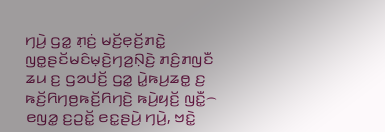ꤚꤣꤧ꤬ ꤞꤤ꤭ ꤊ꤫ꤢꤦ꤬ ꤗꤢꤩ꤬ꤕ꤫ꤢꤩ꤬ꤊꤢꤧ꤭ ꤜꤥ꤭ꤔꤢꤩꤗꤢꤨꤗ꤫ꤢꤧ꤬ꤚꤤ꤬ꤡ꤫ꤢꤧ꤬ ꤊꤢꤨ꤬ꤊꤜꤢꤪ ꤘꤣ ꤢ꤬ ꤞꤤꤓꤢꤩ꤬ ꤞꤤ꤭ ꤣꤧ꤭ꤒꤣ꤬ꤘꤥ꤭ ꤢ꤬ ꤒꤢꤩ꤬ꤖꤚꤥ꤬ꤒꤢꤩ꤬ꤖꤚꤢꤧ꤬ ꤒꤣꤧ꤬ꤟꤢꤩ꤬ ꤜꤢꤪ꤭꤮ ꤕꤜꤤ꤭ ꤢ꤬ꤑꤢꤩ꤭ ꤕꤢ꤭ꤔꤣꤧ꤬ ꤚꤣꤧ꤬, ꤠꤢꤧ꤭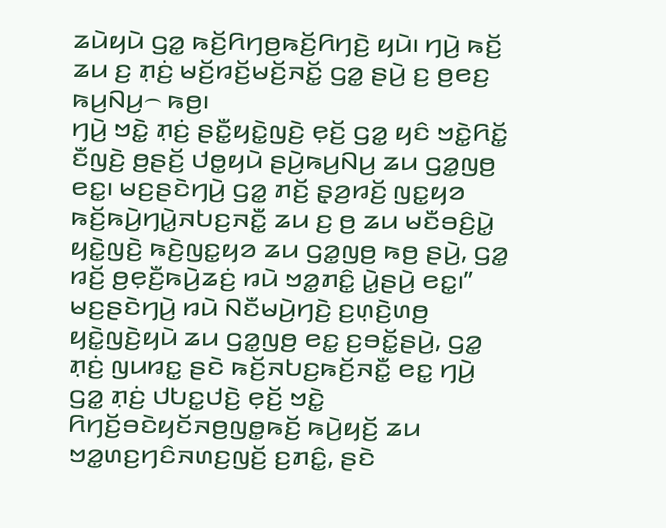ꤘꤣꤧꤟꤣꤧ ꤞꤤ꤭ ꤒꤢꤩ꤬ꤖꤚꤥ꤬ꤒꤢꤩ꤬ꤖꤚꤢꤧ꤬ ꤟꤣꤧ꤯ ꤚꤣꤧ꤬ ꤒꤢꤩ꤬ ꤘꤣ ꤢ꤬ ꤊ꤫ꤢꤦ꤬ ꤗꤢꤩ꤬ꤙꤢꤩ꤬ꤗꤢꤩ꤬ꤏꤢꤩ꤭ ꤞꤤ꤭ ꤔꤣꤧ꤬ ꤢ꤬ ꤥ꤬ꤕꤢ꤬ ꤒꤣ꤬ꤡꤣ꤬꤮ ꤒꤥ꤬꤯
ꤚꤣꤧ꤬ ꤠꤢꤧ꤭ ꤊ꤫ꤢꤦ꤬ ꤔꤢꤪ꤭ꤟꤢꤧ꤭ꤜꤢꤧ꤬ ꤕ꤫ꤢꤩ꤬ ꤞꤤ꤭ ꤟꤢꤨ ꤠꤢꤧ꤭ꤖꤢꤩ꤭ ꤢꤪꤜꤢꤧ꤬ ꤥ꤬ꤔꤢꤩ꤬ ꤓꤥ꤭ꤟꤣꤧ ꤔꤣꤧ꤬ꤒꤣ꤬ꤡꤣ꤬ ꤘꤣ ꤞꤤ꤭ꤜꤥ꤬ ꤕꤢ꤭꤯ ꤗꤢ꤬ꤔꤢꤧꤚꤣꤧ꤬ ꤞꤤ꤭ ꤊꤢꤩ꤬ ꤔ꤫ꤤ꤬ꤙꤢꤩ꤬ ꤜꤢ꤭ꤟꤤ ꤒꤢꤩ꤬ꤒꤣꤧ꤬ꤚꤣꤧ꤭ꤏꤝꤢ꤬ꤏꤢꤪ꤭ ꤘꤣ ꤢ꤬ ꤥ꤬ ꤘꤣ ꤗꤢꤪꤋꤢꤨ꤬ꤣꤧ꤭ ꤟꤢꤧ꤭ꤜꤢꤧ꤬ ꤒꤢꤧ꤬ꤜꤢ꤭ꤟꤤ ꤘꤣ ꤞꤤ꤭ꤜꤥ꤬ ꤒꤥ꤬ ꤔꤣꤧ꤬, ꤞꤤ꤭ ꤙꤢꤩ꤬ ꤥ꤬ꤕ꤫ꤢꤪ꤬ꤒꤣꤧ꤬ꤘꤢꤦ꤬ ꤙꤣꤧ ꤠꤤ꤭ꤊꤢꤨ꤭ ꤣꤧ꤭ꤔꤣꤧ꤬ ꤕꤢ꤭꤯”
ꤗꤢ꤬ꤔꤢꤧꤚꤣꤧ꤬ ꤙꤣꤧ ꤡꤢꤪꤗꤣꤧ꤬ꤚꤢꤧ꤬ ꤢ꤬ꤛ꤫ꤢꤧ꤬ꤛꤥ꤬ ꤟꤢꤧ꤭ꤜꤢꤧ꤬ꤟꤣꤧ ꤘꤣ ꤞꤤ꤭ꤜꤥ꤬ ꤕꤢ꤭ ꤢ꤬ꤋꤢꤩ꤭ꤔꤣꤧ꤬, ꤞꤤ꤭ ꤊ꤫ꤢꤦ꤬ ꤜꤣꤙꤢ꤭ ꤔꤢꤧ ꤒꤢꤩ꤬ꤏꤝꤢ꤬ꤒꤢꤩ꤬ꤏꤢꤪ꤭ ꤕꤢ꤭ ꤚꤣꤧ꤬ ꤞꤤ꤭ ꤊ꤫ꤢꤦ꤬ ꤓꤝꤢ꤭ꤓꤢꤧ꤬ ꤕ꤫ꤢꤩ꤬ ꤠꤢꤧ꤭ ꤖꤚꤢꤩ꤬ꤋꤢꤧꤟꤢꤩꤏꤥ꤬ꤜꤥ꤭ꤒꤢꤩ꤬ ꤒꤣꤧ꤬ꤟꤢꤩ꤬ ꤘꤣ ꤠꤤ꤭ꤛꤢ꤬ꤚꤢꤨꤏꤛꤢ꤬ꤜꤢꤩ꤬ ꤢ꤬ꤊꤢꤨ꤭, ꤔꤢꤧ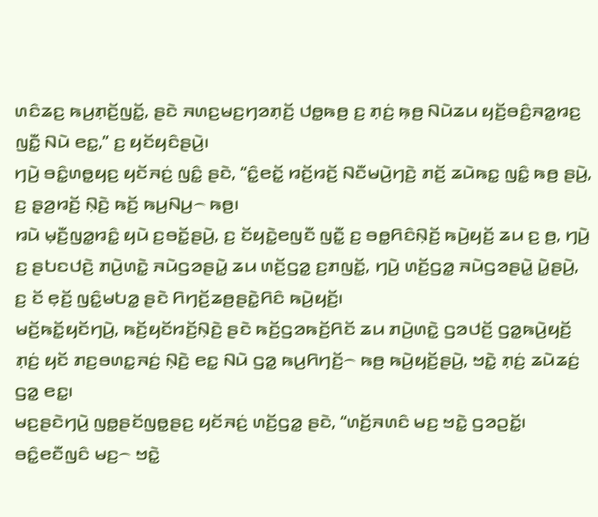ꤛꤢꤨꤘꤢ꤬ ꤒꤣ꤬ꤊ꤫ꤢꤩ꤬ꤜꤢꤩ꤭, ꤔꤢꤧ ꤏꤛꤢ꤬ꤗꤢ꤬ꤚꤤꤊ꤫ꤢꤩ꤬ ꤓꤥ꤭ꤒꤥ꤬ ꤢ꤬ ꤊ꤫ꤢꤦ꤬ ꤒ꤫ꤥ꤬ ꤡꤣꤧꤘꤣ ꤟꤢꤩ꤬ꤋꤢꤨ꤬ꤏꤤ꤭ꤙꤢ꤬ ꤜꤢꤪ꤭ ꤡꤣꤧ ꤕꤢ꤭,” ꤢ꤬ ꤟꤢꤩꤟꤢꤨꤔꤣꤧ꤬꤯
ꤚꤣꤧ꤬ ꤋꤢꤨ꤭ꤛꤥ꤭ꤟꤢ꤬ ꤟꤢꤩꤏꤢꤦ꤬ ꤜꤢꤨ꤭ ꤔꤢꤧ, “ꤢꤨ꤭ꤕꤢꤩ꤭ ꤙꤢꤩ꤬ꤙꤢꤩ꤬ ꤡꤢꤪꤗꤣꤧ꤬ꤚꤢꤧ꤬ ꤊꤢꤩ꤬ ꤘꤣꤧꤒꤢ꤭ ꤜꤢꤨ꤭ ꤒꤥ꤬ ꤔꤣꤧ꤬, ꤢ꤬ ꤔ꤫ꤤ꤬ꤙꤢꤩ꤬ ꤡ꤫ꤢꤧ꤬ ꤒꤢꤩ꤬ ꤒꤣ꤬ꤡꤣ꤬꤮ ꤒꤥ꤬꤯
ꤙꤣꤧ ꤗ꤫ꤢꤪ꤬ꤜꤤ꤭ꤙꤢꤨ꤭ ꤟꤣꤧ ꤢ꤬ꤋꤢꤩ꤭ꤔꤣꤧ꤬, ꤢ꤬ ꤢꤩꤟꤢꤧ꤭ꤕꤜꤢꤪ ꤜꤢꤪ꤭ ꤢ꤬ ꤋꤥ꤭ꤖꤢꤨꤡ꤫ꤢꤩ꤬ ꤒꤣꤧ꤬ꤟꤢꤩ꤬ ꤘꤣ ꤢ꤬ ꤥ꤬, ꤚꤣꤧ꤬ ꤢ꤬ ꤔꤝꤢꤓꤢꤧ꤬ ꤊꤣꤧ꤬ꤛꤢꤧ꤭ ꤏꤣꤧꤞꤤꤔꤣꤧ꤭ ꤘꤣ ꤛꤢꤩ꤬ꤞꤤ꤭ ꤢ꤬ꤊꤜꤢꤩ꤭, ꤚꤣꤧ꤬ ꤛꤢꤩ꤬ꤞꤤ꤭ ꤏꤣꤧꤞꤤꤔꤣꤧ꤭ ꤣꤧ꤭ꤔꤣꤧ꤬, ꤢ꤬ ꤢꤩ ꤕ꤫ꤢꤩ꤬ ꤜꤢꤨ꤭ꤗꤝꤤ꤭ ꤔꤢꤧ ꤖꤚꤢꤩ꤬ꤘꤥ꤬ꤔꤢꤧ꤭ꤖꤢꤨ ꤒꤣꤧ꤬ꤟꤢꤩ꤬꤯
ꤗꤢꤩ꤬ꤒꤢꤩ꤭ꤟꤢꤩꤚꤣꤧ꤬, ꤒꤢꤩ꤬ꤟꤢꤩꤙꤢꤩ꤬ꤡ꤫ꤢꤧ꤬ ꤔꤢꤧ ꤒꤢꤩ꤬ꤞꤤꤒꤢꤩ꤬ꤖꤢꤩ ꤘꤣ ꤊꤣꤧ꤬ꤛꤢꤧ꤭ ꤞꤤꤓꤢꤩ꤬ ꤞꤤ꤭ꤒꤣꤧ꤬ꤟꤢꤩ꤬ ꤊ꤫ꤢꤦ꤬ ꤟꤢꤩ ꤊꤢ꤬ꤋꤛꤢ꤭ꤏꤢꤦ꤬ ꤡ꤫ꤢꤧ꤬ ꤕꤢ꤭ ꤡꤣꤧ ꤞꤤ꤭ ꤒꤣ꤬ꤖꤚꤢꤩ꤬꤮ ꤒꤥ꤬ ꤒꤣꤧ꤬ꤟꤢꤩ꤬ꤔꤣꤧ꤬, ꤠꤢꤧ꤭ ꤊ꤫ꤢꤦ꤬ ꤘꤣꤧꤘꤢꤦ꤬ ꤞꤤ꤭ ꤕꤢ꤭꤯
ꤗꤢ꤬ꤔꤢꤧꤚꤣꤧ꤬ ꤜꤥ꤭ꤔꤢꤩꤜꤥ꤭ꤔꤢ꤬ ꤟꤢꤩꤏꤢꤦ꤬ ꤛꤢꤩ꤬ꤞꤤ꤭ ꤔꤢꤧ, “ꤛꤢꤩ꤬ꤏꤛꤢꤨ ꤗꤢ꤬ ꤠꤢꤧ꤭ ꤞꤤꤑꤢꤩ꤭꤯ ꤋꤢꤨ꤭ꤕꤢꤪꤜꤢꤨ ꤗꤢ꤬꤮ ꤠꤢꤧ꤭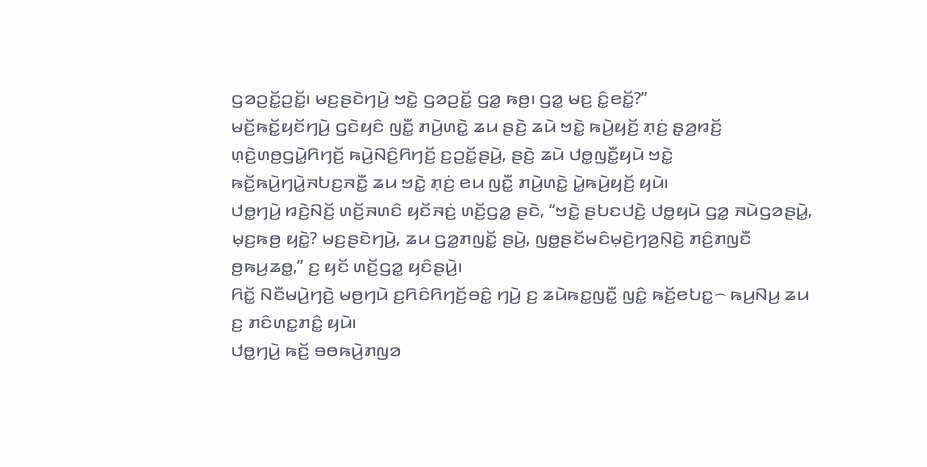ꤞꤤꤑꤢꤩ꤭ꤑꤢꤩ꤭꤯ ꤗꤢ꤬ꤔꤢꤧꤚꤣꤧ꤬ ꤠꤢꤧ꤭ ꤞꤤꤑꤢꤩ꤭ ꤞꤤ꤭ ꤒꤥ꤬꤯ ꤞꤤ꤭ ꤗꤢ꤬ ꤢꤨ꤭ꤕꤢꤩ꤭?”
ꤗꤢꤩ꤬ꤒꤢꤩ꤭ꤟꤢꤩꤚꤣꤧ꤬ ꤞꤢꤧꤟꤢꤨ ꤜꤢꤪ꤭ ꤊꤣꤧ꤬ꤛꤢꤧ꤭ ꤘꤣ ꤔꤢꤧ꤬ ꤘꤣꤧ ꤠꤢꤧ꤭ ꤒꤣꤧ꤬ꤟꤢꤩ꤬ ꤊ꤫ꤢꤦ꤬ ꤔ꤫ꤤ꤬ꤙꤢꤩ꤬ ꤛ꤫ꤢꤧ꤬ꤛꤥ꤬ꤞꤣꤧ꤭ꤖꤚꤢꤩ꤬ ꤒꤣꤧ꤬ꤡꤢꤨ꤬ꤖꤚꤢꤩ꤬ ꤢ꤬ꤑꤢꤩ꤭ꤔꤣꤧ꤬, ꤔꤢꤧ꤬ ꤘꤣꤧ ꤓꤥ꤭ꤜꤢꤪ꤭ꤟꤣꤧ ꤠꤢꤧ꤭ ꤒꤢꤩ꤬ꤒꤣꤧ꤬ꤚꤣꤧ꤭ꤏꤝꤢ꤬ꤏꤢꤪ꤭ ꤘꤣ ꤠꤢꤧ꤭ ꤊ꤫ꤢꤦ꤬ ꤕꤣ ꤜꤢꤪ꤭ ꤊꤣꤧ꤬ꤛꤢꤧ꤭ ꤣꤧ꤭ꤒꤣꤧ꤬ꤟꤢꤩ꤬ ꤟꤣꤧ꤯
ꤓꤥ꤭ꤚꤣꤧ꤬ ꤙꤢꤧ꤬ꤡꤢꤩ꤬ ꤛꤢꤩ꤬ꤏꤛꤢꤨ ꤟꤢꤩꤏꤢꤦ꤬ ꤛꤢꤩ꤬ꤞꤤ꤭ ꤔꤢꤧ, “ꤠꤢꤧ꤭ ꤔꤝꤢꤓꤢꤧ꤬ ꤓꤥ꤭ꤟꤣꤧ ꤞꤤ꤭ ꤏꤣꤧꤞꤤꤔꤣꤧ꤭, ꤗ꤫ꤢ꤬ꤒꤥ꤬ ꤟꤢꤧ꤭? ꤗꤢ꤬ꤔꤢꤧꤚꤣꤧ꤬, ꤘꤣ ꤞꤤ꤭ꤊꤜꤢꤩ꤭ ꤔꤣꤧ꤬, ꤜꤥ꤭ꤔꤢꤩꤗꤢꤨꤗ꤫ꤢꤧ꤬ꤚꤤ꤬ꤡ꤫ꤢꤧ꤬ ꤊꤢꤨ꤬ꤊꤜꤢꤪ ꤥ꤬ꤒꤣ꤬ꤘꤥ꤭,” ꤢ꤬ ꤟꤢꤩ ꤛꤢꤩ꤬ꤞꤤ꤭ ꤟꤢꤨꤔꤣꤧ꤬꤯
ꤖꤢꤩ꤭ ꤡꤢꤪꤗꤣꤧ꤬ꤚꤢꤧ꤬ ꤗꤥ꤬ꤚꤣꤧ ꤢ꤬ꤖꤢꤨꤖꤚꤢꤩ꤬ꤋꤢꤨ꤭ ꤚꤣꤧ꤬ ꤢ꤬ ꤘꤣꤧꤒꤢ꤭ꤜꤢꤪ꤭ ꤜꤢꤨ꤭ ꤒꤢꤩ꤬ꤕꤝꤢ꤭꤮ ꤒꤣ꤬ꤡꤣ꤬ ꤘꤣ ꤢ꤬ ꤊꤢꤨꤛꤢ꤭ꤊꤢꤨ꤭ ꤟꤣꤧ꤯
ꤓꤥ꤭ꤚꤣꤧ꤬ ꤒꤢꤩ꤬ ꤋꤥꤒꤣꤧ꤬ꤊꤜꤤ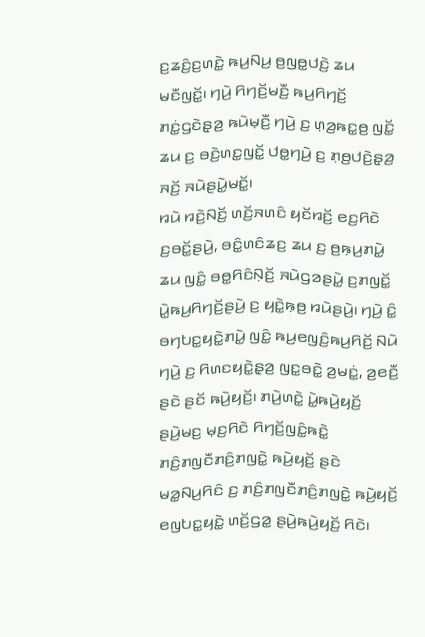ꤢ꤬ꤘꤢꤨ꤬ꤢ꤬ꤛꤢꤧ꤭ ꤒꤣ꤬ꤡꤣ꤬ ꤥ꤬ꤜꤥ꤭ꤓꤢꤧ꤬ ꤘꤣ ꤗꤢꤪꤜꤢꤩ꤭꤯ ꤚꤣꤧ꤬ ꤖꤚꤢꤩ꤬ꤗꤢꤪ꤬ ꤒꤣ꤬ꤖꤚꤢꤩ꤬ ꤊꤢꤦ꤭ꤞꤢꤧꤔ꤫ꤤ꤬ ꤒꤣꤧꤗ꤫ꤢꤪ꤬ ꤚꤣꤧ꤬ ꤢ꤬ ꤛ꤫ꤤ꤬ꤒꤢ꤭ꤥ꤬ ꤜꤢꤩ꤭ ꤘꤣ ꤢ꤬ ꤋꤢꤧ꤬ꤛꤢ꤭ꤜꤢꤩ꤭ ꤓꤥ꤭ꤚꤣꤧ꤬ ꤢ꤬ ꤊ꤫ꤥ꤬ꤓꤢꤧ꤬ꤔ꤫ꤤ꤬ ꤏꤢꤩ꤬ ꤏꤣꤧꤔꤣꤧ꤭ꤗꤢꤩ꤭꤯
ꤙꤣꤧ ꤙꤢꤧ꤬ꤡꤢꤩ꤬ ꤛꤢꤩ꤬ꤏꤛꤢꤨ ꤟꤢꤩꤙꤢꤩ꤬ ꤕꤢ꤬ꤖꤢꤧ ꤢ꤬ꤋꤢꤩ꤭ꤔꤣꤧ꤬, ꤋꤢꤨ꤭ꤛꤢꤨꤘꤢ꤬ ꤘꤣ ꤢ꤬ ꤥ꤬ꤒ꤫ꤣ꤬ꤊꤣꤧ꤭ ꤘꤣ ꤜꤢꤨ꤭ ꤋꤥ꤭ꤖꤢꤨꤡ꤫ꤢꤩ꤬ ꤏꤣꤧꤞꤤꤔꤣꤧ꤭ ꤢ꤬ꤊꤜꤢꤩ꤭ ꤣꤧ꤭ꤒꤣ꤬ꤖꤚꤢꤩ꤬ꤔꤣꤧ꤬ ꤢ꤬ ꤟꤢꤧ꤭ꤒ꤫ꤥ꤬ ꤙꤣꤧꤔꤣꤧ꤬꤯ ꤚꤣꤧ꤬ ꤢꤨ꤭ ꤋꤚꤝꤢ꤭ꤟꤢꤧ꤭ꤊꤣꤧ꤭ ꤜꤢꤨ꤭ ꤒꤣ꤬ꤕꤜꤢꤨ꤬ꤒꤣ꤬ꤖꤢꤩ꤬ ꤡꤣꤧ ꤚꤣꤧ꤬ ꤢ꤬ ꤖꤛꤢꤟꤢꤧ꤭ꤔ꤫ꤤ꤬ ꤜꤢ꤭ꤋꤢꤧ꤭ ꤤ꤬ꤗꤢꤦ꤭, ꤤ꤬ꤕꤢꤪ꤬ ꤔꤢꤧ ꤔꤢꤩ ꤒꤣꤧ꤬ꤟꤢꤩ꤬꤯ ꤊꤣꤧ꤬ꤛꤢꤧ꤭ ꤣꤧ꤭ꤒꤣꤧ꤬ꤟꤢꤩ꤬ ꤔꤣꤧ꤬ꤗꤢ꤬ ꤗ꤫ꤢ꤬ꤖꤢꤧ ꤖꤚꤢꤩ꤬ꤜꤢꤨ꤭ꤒꤢꤧ꤭ ꤊꤢꤨ꤬ꤊꤜꤢꤪꤊꤢꤨ꤬ꤊꤜꤢꤧ꤭ ꤒꤣꤧ꤬ꤟꤢꤩ꤬ ꤔꤢꤧ ꤗꤤ꤭ꤡꤣ꤬ꤖꤢꤨ ꤢ꤬ ꤊꤢꤨ꤬ꤊꤜꤢꤪꤊꤢꤨ꤬ꤊꤜꤢꤧ꤭ ꤒꤣꤧ꤬ꤟꤢꤩ꤬ ꤕꤜꤝꤢ꤭ꤟꤢꤧ꤭ ꤛꤢꤩ꤬ꤞꤤ꤭ ꤔꤣꤧ꤬ꤒꤣꤧ꤬ꤟꤢꤩ꤬ ꤖꤢꤧ꤯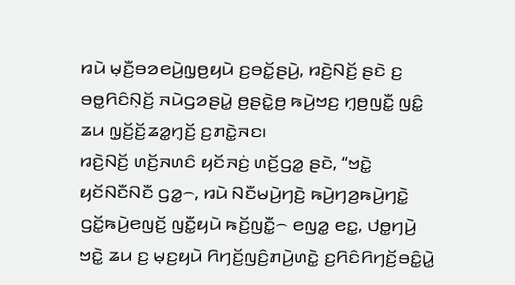ꤙꤣꤧ ꤗ꤫ꤢꤪ꤬ꤋꤤꤕꤣꤧ꤬ꤜ꤫ꤥ꤬ꤟꤣꤧ ꤢ꤬ꤋꤢꤩ꤭ꤔꤣꤧ꤬, ꤙꤢꤧ꤬ꤡꤢꤩ꤬ ꤔꤢꤧ ꤢ꤬ ꤋꤥ꤭ꤖꤢꤨꤡ꤫ꤢꤩ꤬ ꤏꤣꤧꤞꤤꤔꤣꤧ꤭ ꤥ꤬ꤔꤢꤧ꤭ꤥ꤬ ꤒꤣꤧ꤬ꤠꤢ꤬ ꤚ꤫ꤥ꤬ꤜꤢꤪ꤭ ꤜꤢꤨ꤭ ꤘꤣ ꤜ꤫ꤢꤩ꤬ꤢꤩ꤬ꤘꤤ꤭ꤚ꤫ꤢꤩ꤬ ꤢ꤬ꤊꤢꤧ꤭ꤏꤢ꤯
ꤙꤢꤧ꤬ꤡꤢꤩ꤬ ꤛꤢꤩ꤬ꤏꤛꤢꤨ ꤟꤢꤩꤏꤢꤦ꤬ ꤛꤢꤩ꤬ꤞꤤ꤭ ꤔꤢꤧ, “ꤠꤢꤧ꤭ ꤟꤢꤩꤡꤢꤪꤡꤢꤪ ꤞꤤ꤭꤮, ꤙꤣꤧ ꤡꤢꤪꤗꤣꤧ꤬ꤚꤢꤧ꤬ ꤒꤣꤧ꤬ꤚꤤ꤬ꤒꤣꤧ꤬ꤚꤢꤧ꤭ ꤞꤢꤩ꤭ꤒꤣꤧ꤬ꤕꤜꤢꤩ꤬ ꤜꤢꤪ꤭ꤟꤣꤧ ꤒꤢꤩ꤬ꤜꤢꤪ꤭꤮ ꤕꤜꤤ꤭ ꤕꤢ꤭, ꤓꤥ꤭ꤚꤣꤧ꤬ ꤠꤢꤧ꤭ ꤘꤣ ꤢ꤬ ꤗ꤫ꤢ꤬ꤟꤣꤧ ꤖꤚꤢꤩ꤬ꤜꤢꤨ꤬ꤊꤣꤧ꤬ꤛꤢꤧ꤭ ꤢ꤬ꤖꤢꤨꤖꤚꤢꤩ꤬ꤋꤢꤨ꤭ꤣꤧ꤭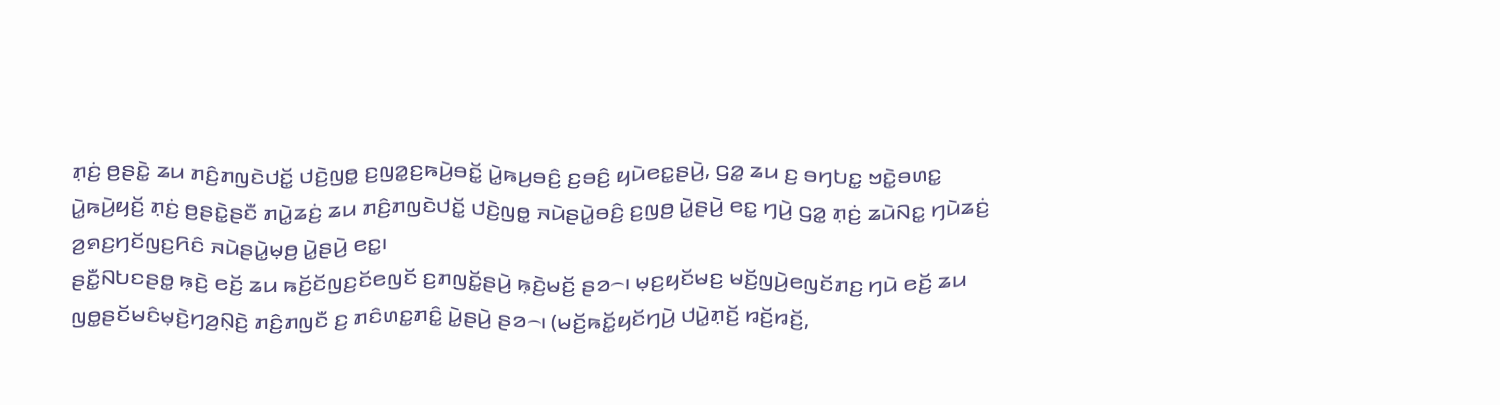ꤊ꤫ꤢꤦ꤬ ꤥ꤬ꤔꤢꤧ꤭ ꤘꤣ ꤊꤢꤨ꤬ꤊꤜꤢꤧꤓꤢꤩ꤭ ꤓꤢꤧ꤬ꤜꤥ꤭ ꤢ꤬ꤜꤤ꤭ꤢ꤬ꤒꤣꤧ꤬ꤋꤢꤩ꤭ ꤣꤧ꤭ꤒꤣ꤬ꤋꤢꤨ꤬ ꤢ꤬ꤋꤢꤨ꤬ ꤟꤣꤧꤕꤢ꤭ꤔꤣꤧ꤬, ꤞꤤ꤭ ꤘꤣ ꤢ꤬ ꤋꤚꤝꤢ꤭ ꤠꤢꤧ꤭ꤋꤛꤢ꤭ ꤣꤧ꤭ꤒꤣꤧ꤬ꤟꤢꤩ꤬ ꤊ꤫ꤢꤦ꤬ ꤥ꤬ꤔꤢꤧ꤭ꤔꤢꤪ ꤊꤣꤧ꤭ꤘꤢꤦ꤬ ꤘꤣ ꤊꤢꤨ꤬ꤊꤜꤢꤧꤓꤢꤩ꤭ ꤓꤢꤧ꤬ꤜꤥ꤭ ꤏꤣꤧꤔꤣꤧ꤭ꤋꤢꤨ꤬ ꤢ꤬ꤜꤥ꤬ ꤣꤧ꤭ꤔꤣꤧ꤬ ꤕꤢ꤭ ꤚꤣꤧ꤬ ꤞꤤ꤭ ꤊ꤫ꤢꤦ꤬ ꤘꤣꤧꤡꤢ꤭ ꤚꤣꤧꤘꤢꤦ꤬ ꤤ꤬ꤎꤢ꤬ꤚꤢꤩꤜꤢ꤬ꤖꤢꤨ ꤏꤣꤧꤔꤣꤧ꤭ꤗ꤫ꤥ꤬ ꤣꤧ꤭ꤔꤣꤧ꤬ ꤕꤢ꤭꤯
ꤔꤢꤪ꤭ꤡꤝꤢꤔꤥ꤭ ꤒ꤫ꤢꤧ꤬ ꤕꤢꤩ꤬ ꤘꤣ ꤒꤢꤩ꤬ꤢꤩꤜꤢ꤬ꤢꤩꤕꤜꤢꤩ ꤢ꤬ꤊꤜꤢꤩ꤭ꤔꤣꤧ꤬ ꤒ꤫ꤢꤧ꤬ꤗꤢꤩ꤬ ꤔꤤ꤮꤯ ꤗ꤫ꤢ꤬ꤟꤢꤩꤗꤢ꤬ ꤗꤢꤩ꤬ꤜꤣꤧ꤬ꤕꤜꤢꤩꤊꤢ꤬ ꤚꤣꤧ ꤕꤢꤩ꤬ ꤘꤣ ꤜꤥ꤭ꤔꤢꤩꤗꤢꤨꤗ꤫ꤢꤧ꤬ꤚꤤ꤬ꤡ꤫ꤢꤧ꤬ ꤊꤢꤨ꤬ꤊꤜꤢꤪ ꤢ꤬ ꤊꤢꤨꤛꤢ꤭ꤊꤢꤨ꤭ ꤣꤧ꤭ꤔꤣꤧ꤬ ꤔꤤ꤮꤯ (ꤗꤢꤩ꤬ꤒꤢꤩ꤭ꤟꤢꤩꤚꤣꤧ꤬ ꤓꤣꤧ꤭ꤊ꤫ꤢꤩ꤬ ꤙꤢꤩ꤬ꤙꤢꤩ꤬,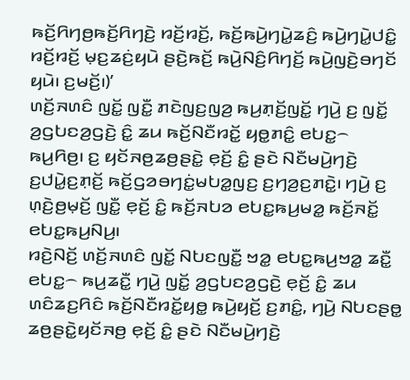ꤒꤢꤩ꤬ꤖꤚꤥ꤬ꤒꤢꤩ꤬ꤖꤚꤢꤧ꤬ ꤙꤢꤩ꤬ꤙꤢꤩ꤬, ꤒꤢꤩ꤬ꤒꤣꤧ꤬ꤚꤣꤧ꤭ꤘꤢꤨ꤬ ꤒꤣꤧ꤬ꤚꤣꤧ꤭ꤓꤢꤨ꤭ ꤙꤢꤩ꤬ꤙꤢꤩ꤬ ꤗ꤫ꤢ꤬ꤘꤢꤦ꤬ꤟꤣꤧ ꤔꤢꤧ꤬ꤒꤢꤩ꤬ ꤒꤣꤧ꤬ꤡꤢꤨ꤬ꤖꤚꤢꤩ꤬ ꤒꤣꤧ꤬ꤜꤢꤧ꤬ꤋꤚꤢꤩ ꤟꤣꤧ꤯ ꤢ꤬ꤗꤢꤩ꤬꤯)’
ꤛꤢꤩ꤬ꤏꤛꤢꤨ ꤜꤢꤩ꤭ ꤜꤢꤪ꤭ ꤊꤢꤧꤜꤢ꤬ꤜꤤ꤬ ꤒꤣ꤬ꤊ꤫ꤢꤩ꤬ꤜꤢꤩ꤭ ꤚꤣꤧ꤬ ꤢ꤬ ꤜꤢꤩ꤭ ꤤ꤬ꤞꤝꤢꤤ꤬ꤞꤢꤧ꤬ ꤢꤨ꤭ ꤘꤣ ꤒꤢꤩ꤬ꤡꤢꤪꤙꤢꤩ꤭ ꤟꤥ꤭ꤊꤢꤨ꤭ ꤕꤝꤢ꤭꤮ ꤒꤣ꤬ꤖꤥ꤬꤯ ꤢ꤬ ꤟꤢꤩꤏꤥ꤬ꤘꤥ꤬ꤔꤢꤧ꤭ ꤕ꤫ꤢꤩ꤬ ꤢꤨ꤭ ꤔꤢꤧ ꤡꤢꤪꤗꤣꤧ꤬ꤚꤢꤧ꤬ ꤢ꤬ꤓꤣꤧ꤭ꤢ꤬ꤊ꤫ꤢꤩ꤬ ꤒꤢꤩ꤬ꤞꤤꤋꤚꤢꤦ꤭ꤗꤝꤤ꤭ꤜꤢ꤬ ꤢ꤬ꤚꤤ꤬ꤢ꤬ꤊꤢꤧ꤭꤯ ꤚꤣꤧ꤬ ꤢ꤬ ꤛ꤫ꤢꤧ꤬ꤥ꤬ꤗ꤫ꤢꤩ꤬ ꤜꤢꤪ꤭ ꤕ꤫ꤢꤩ꤬ ꤢꤨ꤭ ꤒꤢꤩ꤬ꤏꤝꤤ ꤕꤝꤢ꤭ꤒꤣ꤬ꤗꤤ꤭ ꤒꤢꤩ꤬ꤏꤢꤩ꤭ ꤕꤝꤢ꤭ꤒꤣ꤬ꤡꤣ꤬꤯
ꤙꤢꤧ꤬ꤡꤢꤩ꤬ ꤛꤢꤩ꤬ꤏꤛꤢꤨ ꤜꤢꤩ꤭ ꤡꤝꤢꤜꤢꤪ꤭ ꤠꤤ꤭ ꤕꤝꤢ꤭ꤒꤣ꤬ꤠꤤ꤭ ꤘꤢꤪ꤭ ꤕꤝꤢ꤭꤮ ꤒꤣ꤬ꤘꤢꤪ꤭ ꤚꤣꤧ꤬ ꤜꤢꤩ꤭ ꤤ꤬ꤞꤝꤢꤤ꤬ꤞꤢꤧ꤬ ꤕ꤫ꤢꤩ꤬ ꤢꤨ꤭ ꤘꤣ ꤛꤢꤨꤘꤢ꤬ꤖꤢꤨ ꤒꤢꤩ꤬ꤡꤢꤪꤙꤢꤩ꤭ꤟꤥ꤭ ꤒꤣꤧ꤬ꤟꤢꤩ꤬ ꤢ꤬ꤊꤢꤨ꤭, ꤚꤣꤧ꤬ ꤡꤝꤢꤔꤥ꤭ ꤘꤥ꤬ꤔꤢꤧ꤭ꤟꤢꤩꤏꤥ꤬ ꤕ꤫ꤢꤩ꤬ ꤢꤨ꤭ ꤔꤢꤧ ꤡꤢꤪꤗꤣꤧ꤬ꤚꤢꤧ꤬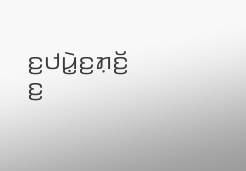ꤢ꤬ꤓꤣꤧ꤭ꤢ꤬ꤊ꤫ꤢꤩ꤬ ꤢ꤬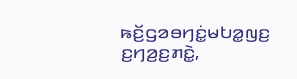ꤒꤢꤩ꤬ꤞꤤꤋꤚꤢꤦ꤭ꤗꤝꤤ꤭ꤜꤢ꤬ ꤢ꤬ꤚꤤ꤬ꤢ꤬ꤊꤢꤧ꤭,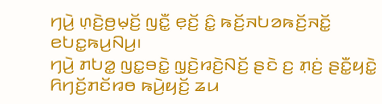ꤚꤣꤧ꤬ ꤛ꤫ꤢꤧ꤬ꤥ꤬ꤗ꤫ꤢꤩ꤬ ꤜꤢꤪ꤭ ꤕ꤫ꤢꤩ꤬ ꤢꤨ꤭ ꤒꤢꤩ꤬ꤏꤝꤤꤒꤢꤩ꤬ꤏꤢꤩ꤭ ꤕꤝꤢ꤭ꤒꤣ꤬ꤡꤣ꤬꤯
ꤚꤣꤧ꤬ ꤊꤝꤤ꤭ ꤜꤢ꤭ꤋꤢꤧ꤭ ꤜ꤫ꤢꤧ꤬ꤙꤢꤧ꤬ꤡꤢꤩ꤬ ꤔꤢꤧ ꤢ꤬ ꤊ꤫ꤢꤦ꤬ ꤔꤢꤪ꤭ꤟꤢꤧ꤭ ꤖꤚꤢꤩ꤬ꤊꤢꤩꤙꤥ ꤒꤣꤧ꤬ꤟꤢꤩ꤬ ꤘꤣ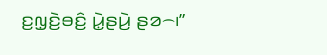ꤢ꤬ꤜ꤫ꤢꤧ꤬ꤋꤢꤨ꤬ ꤣꤧ꤭ꤔꤣꤧ꤬ ꤔꤤ꤮꤯”